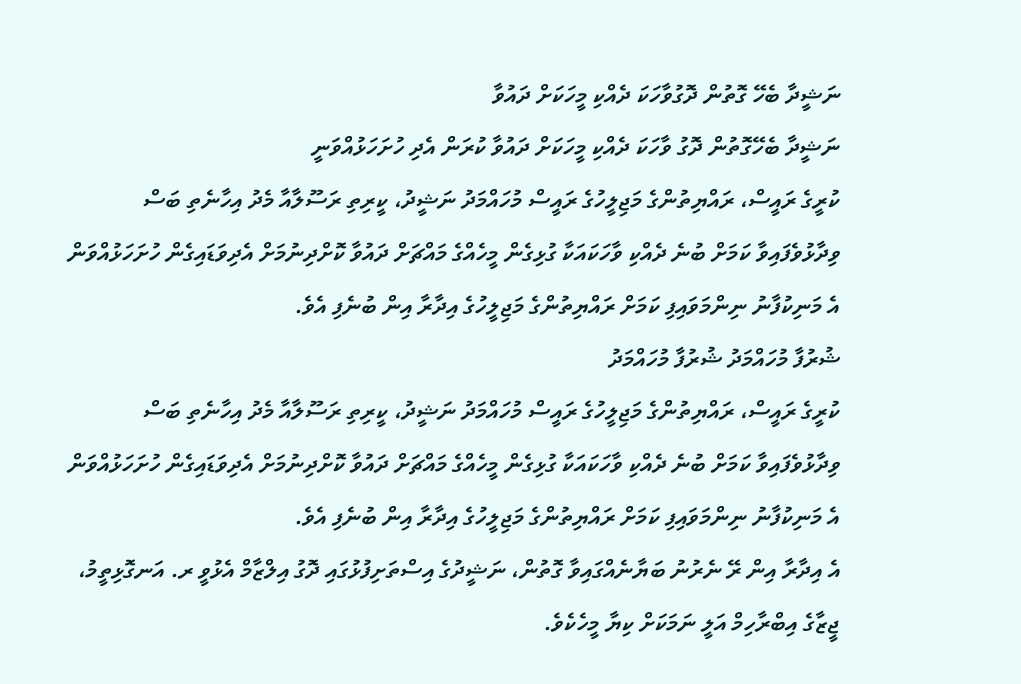ނަޝީދާ ބެހޭ ގޮތުން ދޮގުވާހަކަ ދެއްކި މީހަކަށް ދައުވާ
ނަޝީދާ ބެހޭގޮތުން ދޮގު ވާހަކަ ދެއްކި މީހަކަށް ދައުވާ ކުރަން އެދި ހުށަހަޅުއްވަނީ
ކުރީގެ ރައީސް، ރައްޔިތުންގެ މަޖިލީހުގެ ރައީސް މުހައްމަދު ނަޝީދު، ކީރިތި ރަސޫލާއާ މެދު އިހާނެތި ބަސް ވިދާޅުވެފައިވާ ކަމަށް ބުނެ ދެއްކި ވާހަކައަކާ ގުޅިގެން މީހެއްގެ މައްޗަށް ދައުވާ ކޮށްދިނުމަށް އެދިވަޑައިގެން ހުށަހަޅުއްވަން އެ މަނިކުފާނު ނިންމަވައިފި ކަމަށް ރައްޔިތުންގެ މަޖިލީހުގެ އިދާރާ އިން ބުނެފި އެވެ.
ޝުރުފާ މުހައްމަދު ޝުރުފާ މުހައްމަދު
ކުރީގެ ރައީސް، ރައްޔިތުންގެ މަޖިލީހުގެ ރައީސް މުހައްމަދު ނަޝީދު، ކީރިތި ރަސޫލާއާ މެދު އިހާނެތި ބަސް ވިދާޅުވެފައިވާ ކަމަށް ބުނެ ދެއްކި ވާހަކައަކާ ގުޅިގެން މީހެއްގެ މައްޗަށް ދައުވާ ކޮށްދިނުމަށް އެދިވަޑައިގެން ހުށަހަޅުއްވަން އެ މަނިކުފާނު ނިންމަވައިފި ކަމަށް ރައްޔިތުންގެ މަޖިލީހުގެ އިދާރާ އިން ބުނެފި އެވެ.
އެ އިދާރާ އިން ރޭ ނެރުނު ބަޔާނެއްގައިވާ ގޮތުން، ނަޝީދުގެ އިސްތަށިފުޅުގައި ދޮގު އިލްޒާމް އެޅުވީ ރ. އަނގޮޅިތީމު، ޖީޒާގެ އިބްރާހިމް އަލީ ނަމަކަށް ކިޔާ މީހެކެވެ.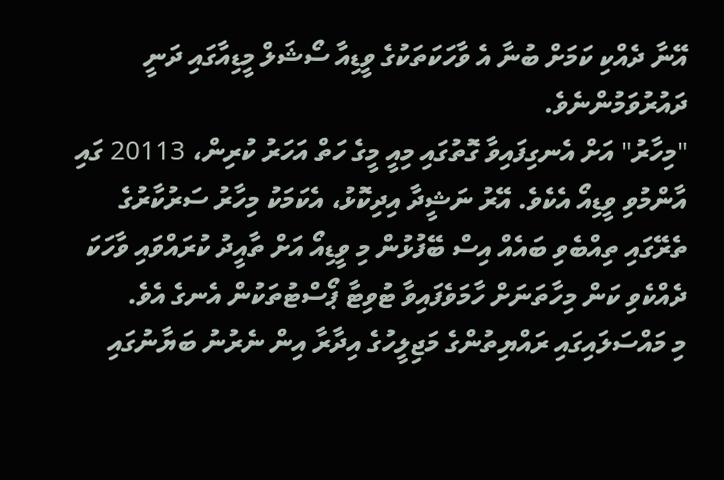އޭނާ ދެއްކި ކަމަށް ބުނާ އެ ވާހަކަތަކުގެ ވީޑިއާ ސޯޝަލް މީޑިއާގައި ދަނީ ދައުރުވަމުންނެވެ.
"މިހާރު" އަށް އެނގިފައިވާ ގޮތުގައި މިއީ މީގެ ހަތް އަހަރު ކުރިން، 20113 ގައި އާންމުވި ވީޑިއޯ އެކެވެ. އޭރު ނަޝީދާ އިދިކޮޅު، އެކަމަކު މިހާރު ސަރުކާރުގެ ތެރޭގައި ތިއްބެވި ބައެއް އިސް ބޭފުޅުން މި ވީޑިއޯ އަށް ތާއީދު ކުރައްވައި ވާހަކަ ދެއްކެވި ކަން މިހާތަނަށް ހާމަވެފައިވާ ޓުވިޓާ ޕޯސްޓުތަކުން އެނގެ އެވެ.
މި މައްސަލައިގައި ރައްޔިތުންގެ މަޖިލީހުގެ އިދާރާ އިން ނެރުނު ބަޔާނުގައި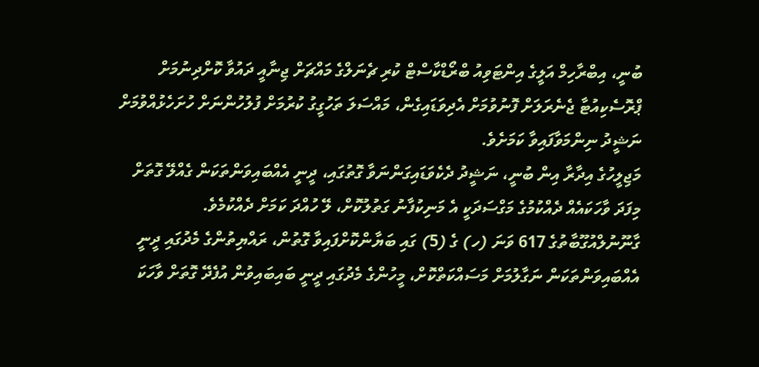ބުނީ، އިބްރާހިމް އަލީގެ އިންޓަވިއު ބްރޯޑްކާސްޓް ކުރި ޗެނަލްގެ މައްޗަށް ޖިނާއީ ދައުވާ ކޮށްދިނުމަށް ޕްރޮސެކިއުޓާ ޖެނެރަލަށް ފޮނުވުމަށް އެދިވަޑައިގެން، މައްސަލަ ތަހުގީގު ކުރުމަށް ފުލުހުންނަށް ހުށަހެޅުއްވުމަށް ނަޝީދު ނިންމަވާފައިވާ ކަމަށެވެ.
މަޖިލީހުގެ އިދާރާ އިން ބުނީ، ނަޝީދު ދެކެވަޑައިގަންނަވާ ގޮތުގައި، ދީނީ އެއްބައިވަންތަކަން ގެއްލޭ ގޮތަށް މިފަދަ ވާހަކައެއް ދެއްކުމުގެ މަގްސަދަކީ އެ މަނިކުފާނު ގަތުލުކޮށް، ލޭ ހުއްދަ ކަމަށް ދެއްކުމެވެ.
ގާނޫނުލްއުގޫބާތުގެ 617 ވަނަ (ހ) ގެ (5) ގައި ބަޔާންކޮށްފައިވާ ގޮތުން، ރައްޔިތުންގެ މެދުގައި ދީނީ އެއްބައިވަންތަކަން ނަގާލުމަށް މަސައްކަތްކޮށް، މީހުންގެ މެދުގައި ދީނީ ބައިބައިވުން އުފެދޭ ގޮތަށް ވާހަކަ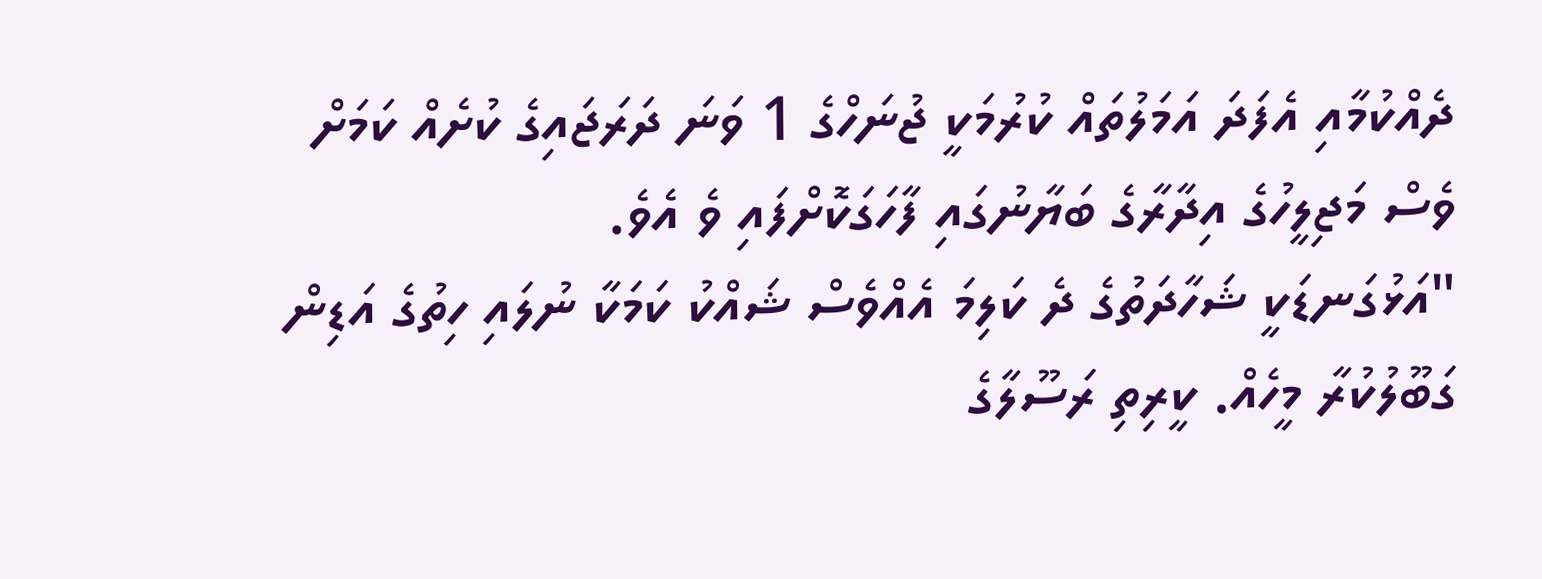ދެއްކުމާއި އެފަދަ އަމަލުތައް ކުރުމަކީ ޖުނަހްގެ 1 ވަނަ ދަރަޖައިގެ ކުށެއް ކަމަށް ވެސް މަޖިލީހުގެ އިދާރާގެ ބަޔާނުގައި ފާހަގަކޮށްފައި ވެ އެވެ.
"އަޅުގަނޑަކީ ޝަހާދަތުގެ ދެ ކަލިމަ އެއްވެސް ޝައްކު ކަމަކާ ނުލައި ހިތުގެ އަޑިން ގަބޫލުކުރާ މީހެއް. ކީރިތި ރަސޫލާގެ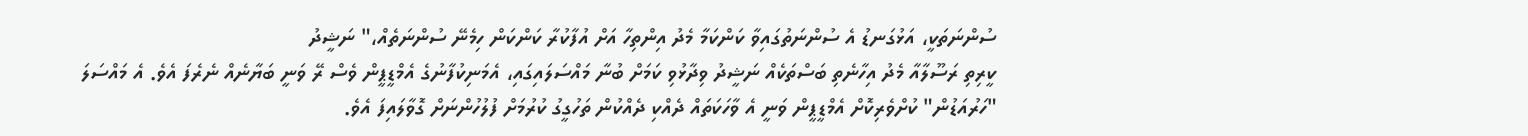ސުންނަތަކީ، އަޅުގަނޑު އެ ސުންނަތުގައިވާ ކަންކަމާ މެދު އިންތިހާ އަށް އުފާކުރާ ކަންކަން ހިމެނޭ ސުންނަތެއް،" ނަޝީދު
ކީރިތި ރަސޫލާއާ މެދު އިހާނެތި ބަސްތަކެއް ނަޝީދު ވިދާޅުވި ކަމަށް ބުނާ މައްސަލައިގައި، އެމަނިކުފާނުގެ އެމްޑީޕީން ވެސް ރޭ ވަނީ ބަޔާނެއް ނެރެފަ އެވެ. އެ މައްސަލަ "ހަރުއަޑުން" ކުށްވެރިކޮށް އެމްޑީޕީން ވަނީ އެ ވާހަކަތައް ދެއްކި ދެއްކުން ތަހުގީގު ކުރުމަށް ފުލުހުންނަށް ގޮވާލައިފަ އެވެ.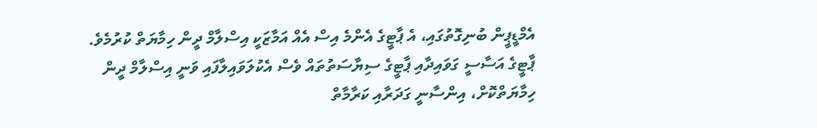އެމްޑީޕީން ބުނިގޮތުގައި، އެ ޕާޓީގެ އެންމެ އިސް އެއް އަމާޒަކީ އިސްލާމް ދީން ހިމާޔަތް ކުރުމެވެ. ޕާޓީގެ އަސާސީ ގަވައިދާއި ޕާޓީގެ ސިޔާސަތުތައް ވެސް އެކުލަވައިލާފައި ވަނީ އިސްލާމް ދީން ހިމާޔަތްކޮށް، އިންސާނީ ގަދަރާއި ކަރާމާތް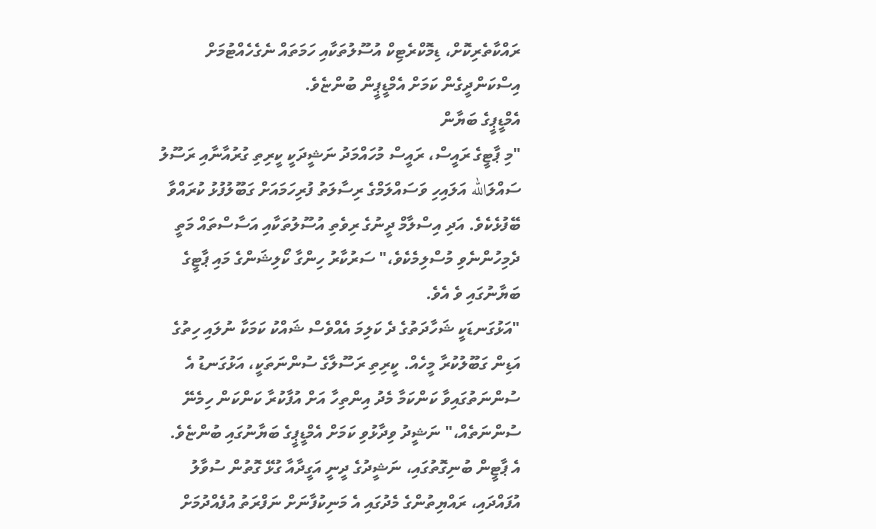ރައްކާތެރިކޮށް، ޑިމޮކްރެޓިކް އުސޫލުތަކާއި ހަމަތައް ނެގެހެއްޓުމަށް އިސްކަންދީގެން ކަމަށް އެމްޑީޕީން ބުންޏެވެ.
އެމްޑީޕީގެ ބަޔާން
"މި ޕާޓީގެ ރައީސް، ރައީސް މުހައްމަދު ނަޝީދަކީ ކީރިތި ގުރުއާނާއި ރަސޫލު ސައްލަالله އަލައިހި ވަސައްލަމްގެ ރިސާލަތު ފުރިހަމައަށް ގަބޫލުފުޅު ކުރައްވާ ބޭފުޅެކެވެ. އަދި އިސްލާމް ދީނުގެ ރިވެތި އުސޫލުތަކާއި އަސާސްތައް މަތީ ދެމިހުންނެވި މުސްލިމެކެވެ،" ސަރުކާރު ހިންގާ ކޯލިޝަންގެ މައި ޕާޓީގެ ބަޔާނުގައި ވެ އެވެ.
"އަޅުގަނޑަކީ ޝަހާދަތުގެ ދެ ކަލިމަ އެއްވެސް ޝައްކު ކަމަކާ ނުލައި ހިތުގެ އަޑިން ގަބޫލުކުރާ މީހެއް. ކީރިތި ރަސޫލާގެ ސުންނަތަކީ، އަޅުގަނޑު އެ ސުންނަތުގައިވާ ކަންކަމާ މެދު އިންތިހާ އަށް އުފާކުރާ ކަންކަން ހިމެނޭ ސުންނަތެއް،" ނަޝީދު ވިދާޅުވި ކަމަށް އެމްޑީޕީގެ ބަޔާނުގައި ބުންޏެވެ.
އެ ޕާޓީން ބުނިގޮތުގައި، ނަޝީދުގެ ދީނީ އަގީދާއާ ގުޅޭ ގޮތުން ސުވާލު އުފައްދައި، ރައްޔިތުންގެ މެދުގައި އެ މަނިކުފާނަށް ނަފްރަތު އުފެއްދުމަށް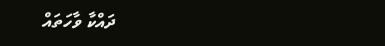ދައްކާ ވާހަތައް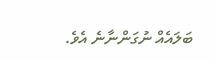ބަލައެއް ނުގަންނާނެ އެވެ.